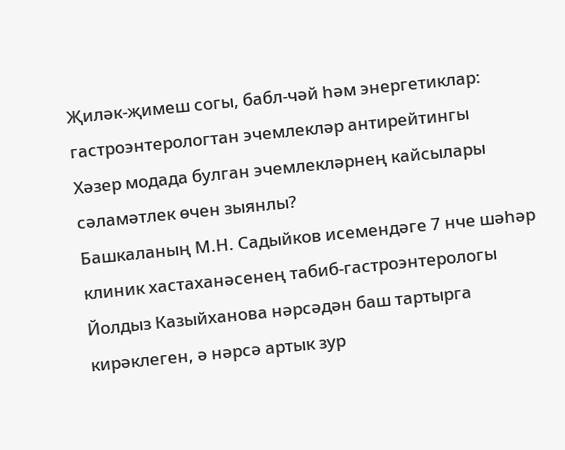Җиләк-җимеш согы, бабл-чәй һәм энергетиклар: гастроэнтерологтан эчемлекләр антирейтингы
Хәзер модада булган эчемлекләрнең кайсылары сәламәтлек өчен зыянлы?
Башкаланың М.Н. Садыйков исемендәге 7 нче шәһәр клиник хастаханәсенең табиб-гастроэнтерологы Йолдыз Казыйханова нәрсәдән баш тартырга кирәклеген, ә нәрсә артык зур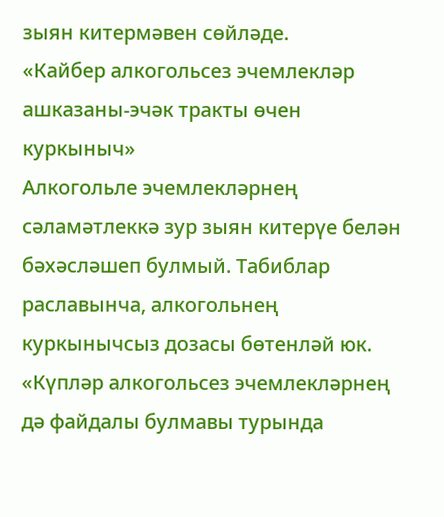зыян китермәвен сөйләде.
«Кайбер алкогольсез эчемлекләр ашказаны-эчәк тракты өчен куркыныч»
Алкогольле эчемлекләрнең сәламәтлеккә зур зыян китерүе белән бәхәсләшеп булмый. Табиблар раславынча, алкогольнең куркынычсыз дозасы бөтенләй юк.
«Күпләр алкогольсез эчемлекләрнең дә файдалы булмавы турында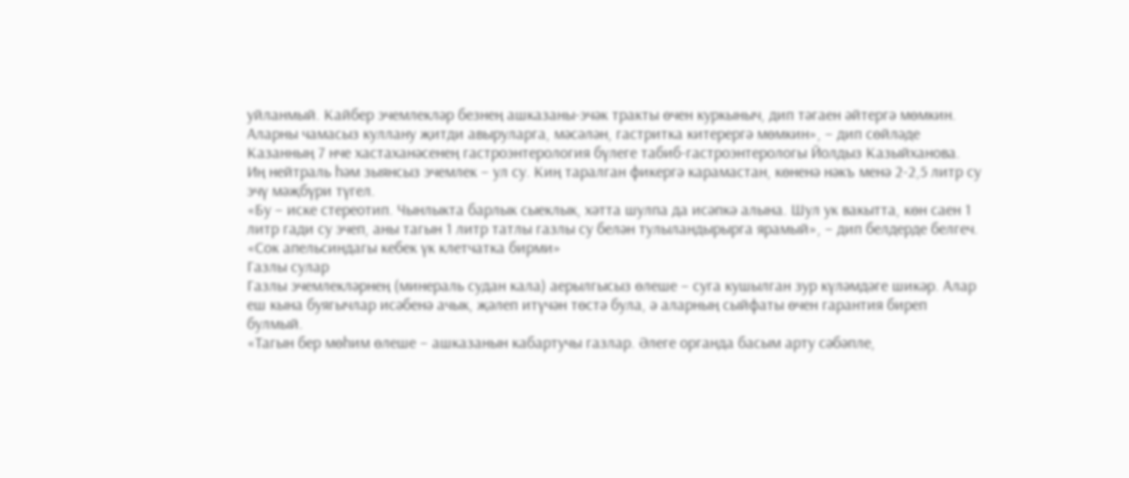уйланмый. Кайбер эчемлекләр безнең ашказаны-эчәк тракты өчен куркыныч, дип тәгаен әйтергә мөмкин. Аларны чамасыз куллану җитди авыруларга, мәсәлән, гастритка китерергә мөмкин», – дип сөйләде Казанның 7 нче хастаханәсенең гастроэнтерология бүлеге табиб-гастроэнтерологы Йолдыз Казыйханова.
Иң нейтраль һәм зыянсыз эчемлек – ул су. Киң таралган фикергә карамастан, көненә нәкъ менә 2-2,5 литр су эчү мәҗбүри түгел.
«Бу – иске стереотип. Чынлыкта барлык сыеклык, хәтта шулпа да исәпкә алына. Шул ук вакытта, көн саен 1 литр гади су эчеп, аны тагын 1 литр татлы газлы су белән тулыландырырга ярамый», – дип белдерде белгеч.
«Сок апельсиндагы кебек үк клетчатка бирми»
Газлы сулар
Газлы эчемлекләрнең (минераль судан кала) аерылгысыз өлеше – суга кушылган зур күләмдәге шикәр. Алар еш кына буягычлар исәбенә ачык, җәлеп итүчән төстә була, ә аларның сыйфаты өчен гарантия биреп булмый.
«Тагын бер мөһим өлеше – ашказанын кабартучы газлар. Әлеге органда басым арту сәбәпле,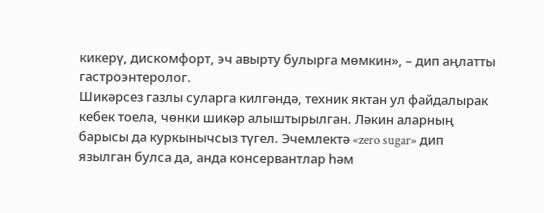кикерү, дискомфорт, эч авырту булырга мөмкин», – дип аңлатты гастроэнтеролог.
Шикәрсез газлы суларга килгәндә, техник яктан ул файдалырак кебек тоела, чөнки шикәр алыштырылган. Ләкин аларның барысы да куркынычсыз түгел. Эчемлектә «zero sugar» дип язылган булса да, анда консервантлар һәм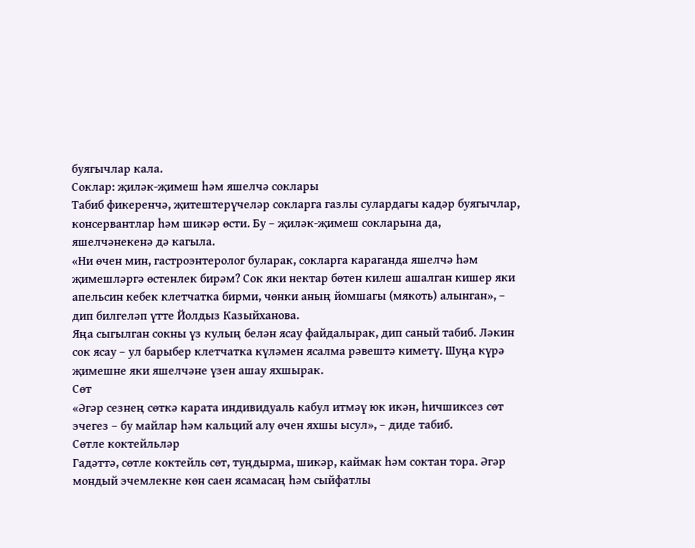буягычлар кала.
Соклар: җиләк-җимеш һәм яшелчә соклары
Табиб фикеренчә, җитештерүчеләр сокларга газлы сулардагы кадәр буягычлар, консервантлар һәм шикәр өсти. Бу – җиләк-җимеш сокларына да, яшелчәнекенә дә кагыла.
«Ни өчен мин, гастроэнтеролог буларак, сокларга караганда яшелчә һәм җимешләргә өстенлек бирәм? Сок яки нектар бөтен килеш ашалган кишер яки апельсин кебек клетчатка бирми, чөнки аның йомшагы (мякоть) алынган», – дип билгеләп үтте Йолдыз Казыйханова.
Яңа сыгылган сокны үз кулың белән ясау файдалырак, дип саный табиб. Ләкин сок ясау – ул барыбер клетчатка күләмен ясалма рәвештә киметү. Шуңа күрә җимешне яки яшелчәне үзен ашау яхшырак.
Сөт
«Әгәр сезнең сөткә карата индивидуаль кабул итмәү юк икән, һичшиксез сөт эчегез – бу майлар һәм кальций алу өчен яхшы ысул», – диде табиб.
Сөтле коктейльләр
Гадәттә, сөтле коктейль сөт, туңдырма, шикәр, каймак һәм соктан тора. Әгәр мондый эчемлекне көн саен ясамасаң һәм сыйфатлы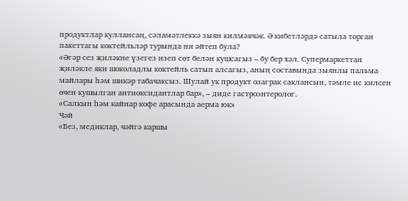продуктлар куллансаң, сәламәтлеккә зыян килмәячәк. Ә кибетләрдә сатыла торган пакеттагы коктейльләр турында ни әйтеп була?
«Әгәр сез җиләкне үзегез изеп сөт белән кушсагыз – бу бер хәл. Супермаркеттан җиләкле яки шоколадлы коктейль сатып алсагыз, аның составында зыянлы пальма майлары һәм шикәр табачаксыз. Шулай ук продукт озаграк саклансын, тәмле ис килсен өчен кушылган антиоксидантлар бар», – диде гастроэнтеролог.
«Салкын һәм кайнар кофе арасында аерма юк»
Чәй
«Без, медиклар, чәйгә каршы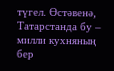түгел. Өстәвенә, Татарстанда бу – милли кухняның бер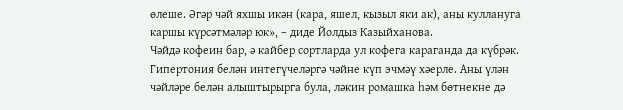өлеше. Әгәр чәй яхшы икән (кара, яшел, кызыл яки ак), аны куллануга каршы күрсәтмәләр юк», – диде Йолдыз Казыйханова.
Чәйдә кофеин бар, ә кайбер сортларда ул кофега караганда да күбрәк. Гипертония белән интегүчеләргә чәйне күп эчмәү хәерле. Аны үлән чәйләре белән алыштырырга була, ләкин ромашка һәм бөтнекне дә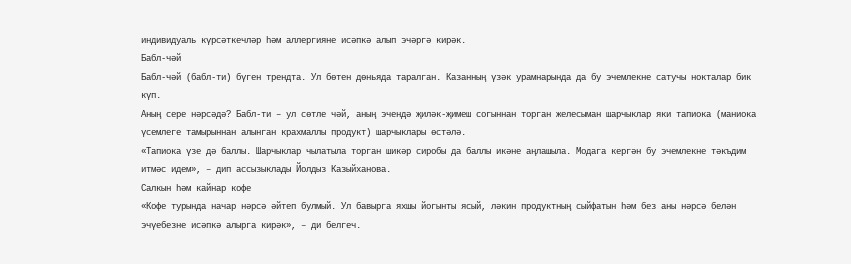индивидуаль күрсәткечләр һәм аллергияне исәпкә алып эчәргә кирәк.
Бабл-чәй
Бабл-чәй (бабл-ти) бүген трендта. Ул бөтен дөньяда таралган. Казанның үзәк урамнарында да бу эчемлекне сатучы нокталар бик күп.
Аның сере нәрсәдә? Бабл-ти – ул сөтле чәй, аның эчендә җиләк-җимеш согыннан торган желесыман шарчыклар яки тапиока (маниока үсемлеге тамырыннан алынган крахмаллы продукт) шарчыклары өстәлә.
«Тапиока үзе дә баллы. Шарчыклар чылатыла торган шикәр сиробы да баллы икәне аңлашыла. Модага кергән бу эчемлекне тәкъдим итмәс идем», – дип ассызыклады Йолдыз Казыйханова.
Салкын һәм кайнар кофе
«Кофе турында начар нәрсә әйтеп булмый. Ул бавырга яхшы йогынты ясый, ләкин продуктның сыйфатын һәм без аны нәрсә белән эчүебезне исәпкә алырга кирәк», – ди белгеч.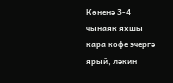Көненә 3-4 чынаяк яхшы кара кофе эчергә ярый, ләкин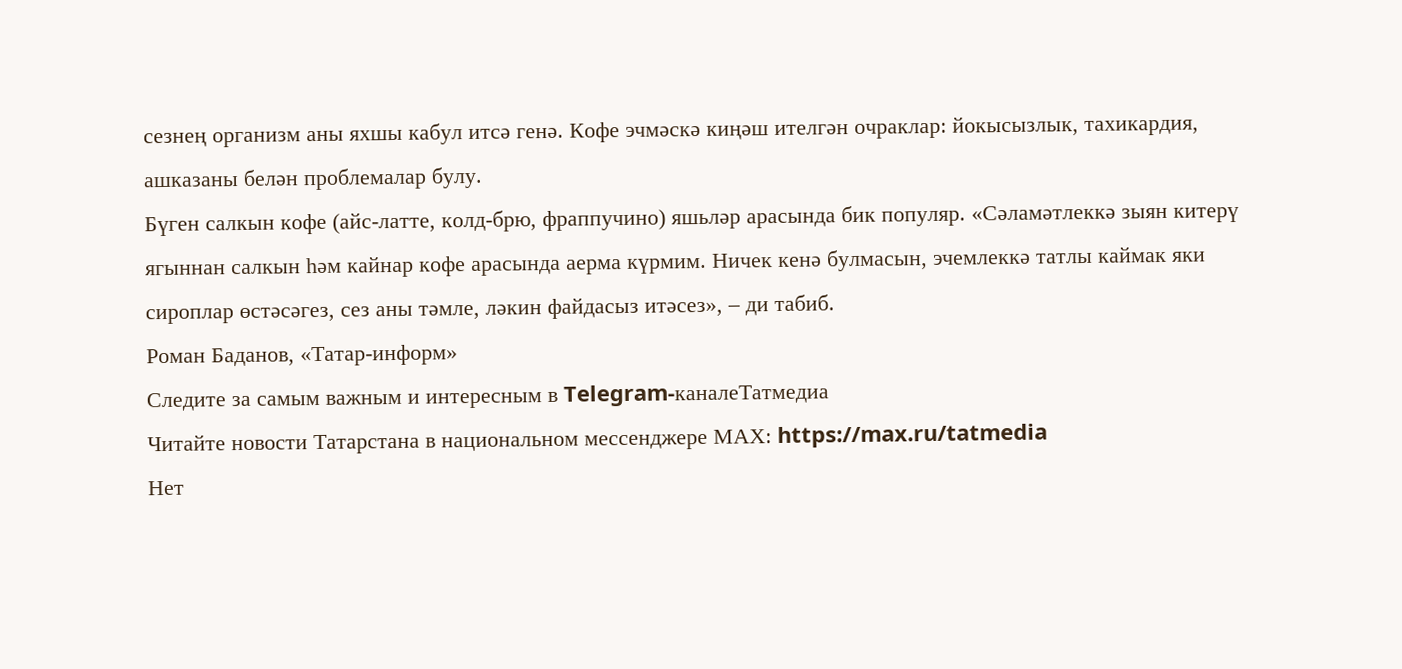сезнең организм аны яхшы кабул итсә генә. Кофе эчмәскә киңәш ителгән очраклар: йокысызлык, тахикардия, ашказаны белән проблемалар булу.
Бүген салкын кофе (айс-латте, колд-брю, фраппучино) яшьләр арасында бик популяр. «Сәламәтлеккә зыян китерү ягыннан салкын һәм кайнар кофе арасында аерма күрмим. Ничек кенә булмасын, эчемлеккә татлы каймак яки сироплар өстәсәгез, сез аны тәмле, ләкин файдасыз итәсез», – ди табиб.
Роман Баданов, «Татар-информ»
Следите за самым важным и интересным в Telegram-каналеТатмедиа
Читайте новости Татарстана в национальном мессенджере MАХ: https://max.ru/tatmedia
Нет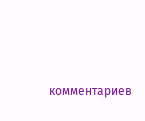комментариев